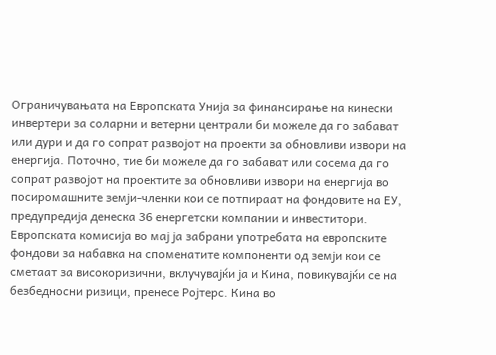Ограничувањата на Европската Унија за финансирање на кинески инвертери за соларни и ветерни централи би можеле да го забават или дури и да го сопрат развојот на проекти за обновливи извори на енергија. Поточно, тие би можеле да го забават или сосема да го сопрат развојот на проектите за обновливи извори на енергија во посиромашните земји-членки кои се потпираат на фондовите на ЕУ, предупредија денеска 36 енергетски компании и инвеститори.
Европската комисија во мај ја забрани употребата на европските фондови за набавка на споменатите компоненти од земји кои се сметаат за високоризични, вклучувајќи ја и Кина, повикувајќи се на безбедносни ризици, пренесе Ројтерс. Кина во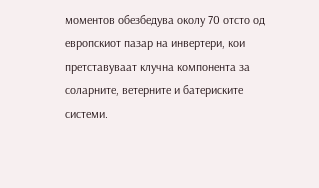моментов обезбедува околу 70 отсто од европскиот пазар на инвертери, кои претставуваат клучна компонента за соларните, ветерните и батериските системи.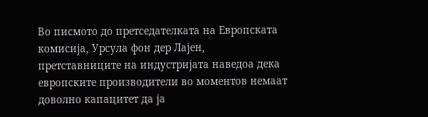Во писмото до претседателката на Европската комисија, Урсула фон дер Лајен, претставниците на индустријата наведоа дека европските производители во моментов немаат доволно капацитет да ја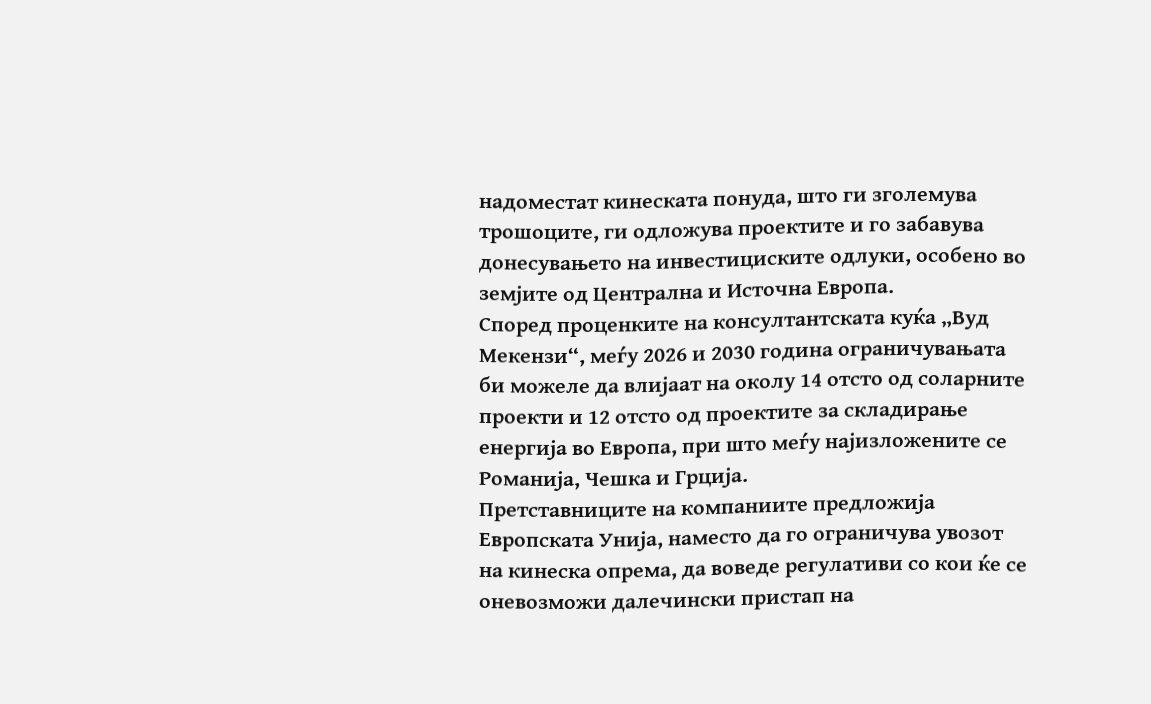надоместат кинеската понуда, што ги зголемува трошоците, ги одложува проектите и го забавува донесувањето на инвестициските одлуки, особено во земјите од Централна и Источна Европа.
Според проценките на консултантската куќа „Вуд Мекензи“, меѓу 2026 и 2030 година ограничувањата би можеле да влијаат на околу 14 отсто од соларните проекти и 12 отсто од проектите за складирање енергија во Европа, при што меѓу најизложените се Романија, Чешка и Грција.
Претставниците на компаниите предложија Европската Унија, наместо да го ограничува увозот на кинеска опрема, да воведе регулативи со кои ќе се оневозможи далечински пристап на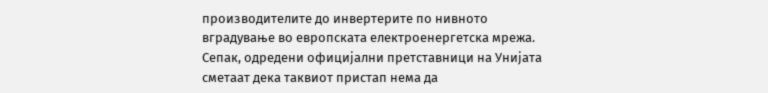производителите до инвертерите по нивното вградување во европската електроенергетска мрежа.
Сепак, одредени официјални претставници на Унијата сметаат дека таквиот пристап нема да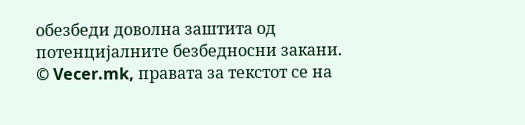обезбеди доволна заштита од потенцијалните безбедносни закани.
© Vecer.mk, правата за текстот се на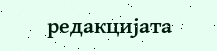редакцијата